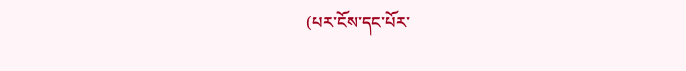(པར་ངོས་དང་པོར་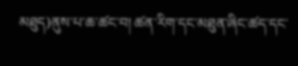མཐུད)ནུས་པ་ཆ་ཚང་བ། ཚན་རིག་དང་མཐུན་ཞིང་ཚད་དང་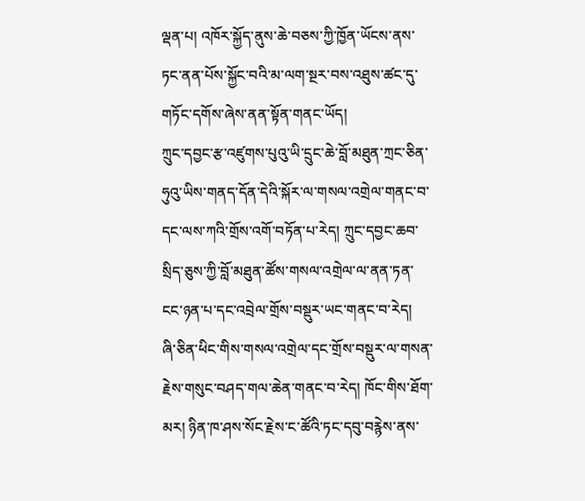ལྡན་པ། འཁོར་སྐྱོད་ནུས་ཆེ་བཅས་ཀྱི་ཁྱོན་ཡོངས་ནས་ཏང་ནན་པོས་སྐྱོང་བའི་མ་ལག་སྔར་བས་འཐུས་ཚང་དུ་གཏོང་དགོས་ཞེས་ནན་སྟོན་གནང་ཡོད།
ཀྲུང་དབྱང་རྩ་འཛུགས་པུའུ་ཡི་དྲུང་ཆེ་བློ་མཐུན་ཀྲང་ཅིན་ཧུའུ་ཡིས་གནད་དོན་དེའི་སྐོར་ལ་གསལ་འགྲེལ་གནང་བ་དང་ལས་ཀའི་གྲོས་འགོ་བཏོན་པ་རེད། ཀྲུང་དབྱང་ཆབ་སྲིད་ཅུས་ཀྱི་བློ་མཐུན་ཚོས་གསལ་འགྲེལ་ལ་ནན་ཏན་ངང་ཉན་པ་དང་འབྲེལ་གྲོས་བསྡུར་ཡང་གནང་བ་རེད།
ཞི་ཅིན་ཕིང་གིས་གསལ་འགྲེལ་དང་གྲོས་བསྡུར་ལ་གསན་རྗེས་གསུང་བཤད་གལ་ཆེན་གནང་བ་རེད། ཁོང་གིས་ཐོག་མར། ཉིན་ཁ་ཤས་སོང་རྗེས་ང་ཚོའི་ཏང་དབུ་བརྙེས་ནས་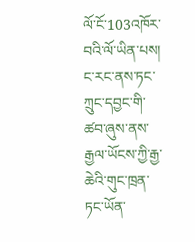ལོ་ངོ་103འཁོར་བའི་ལོ་ཡིན་པས། ང་རང་ནས་ཏང་ཀྲུང་དབྱང་གི་ཚབ་ཞུས་ནས་རྒྱལ་ཡོངས་ཀྱི་རྒྱ་ཆེའི་གུང་ཁྲན་ཏང་ཡོན་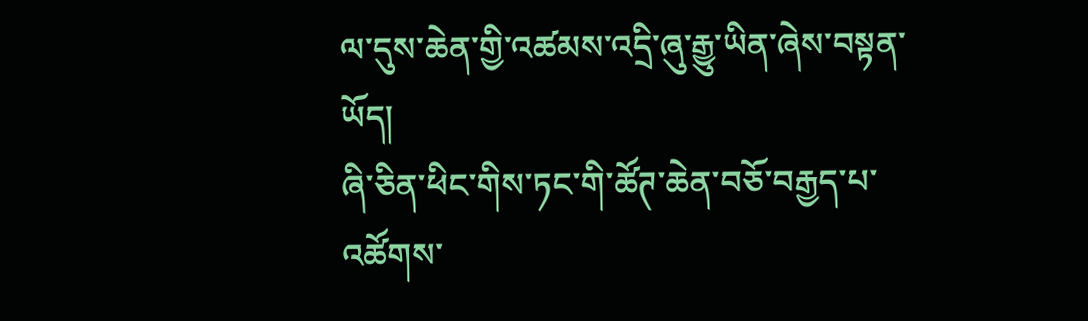ལ་དུས་ཆེན་གྱི་འཚམས་འདྲི་ཞུ་རྒྱུ་ཡིན་ཞེས་བསྟན་ཡོད།
ཞི་ཅིན་ཕིང་གིས་ཏང་གི་ཚོཊ་ཆེན་བཅོ་བརྒྱད་པ་འཚོགས་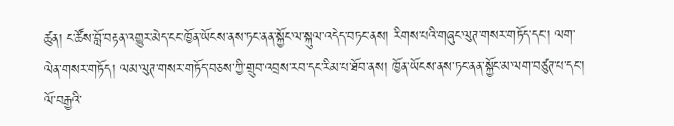ཚུན། ང་ཚོས་བློ་བརྟན་འགྱུར་མེད་ངང་ཁྱོན་ཡོངས་ནས་ཏང་ནན་སྐྱོང་ལ་སྐུལ་འདེད་བཏང་ནས། རིགས་པའི་གཞུང་ལུཊ་གསར་གཏོད་དང་། ལག་ལེན་གསར་གཏོད། ལམ་ལུཊ་གསར་གཏོད་བཅས་ཀྱི་གྲུབ་འབྲས་རབ་དང་རིམ་པ་ཐོབ་ནས། ཁྱོན་ཡོངས་ནས་ཏང་ནན་སྐྱོང་མ་ལག་བཙུཊ་པ་དང་། ལོ་བརྒྱའི་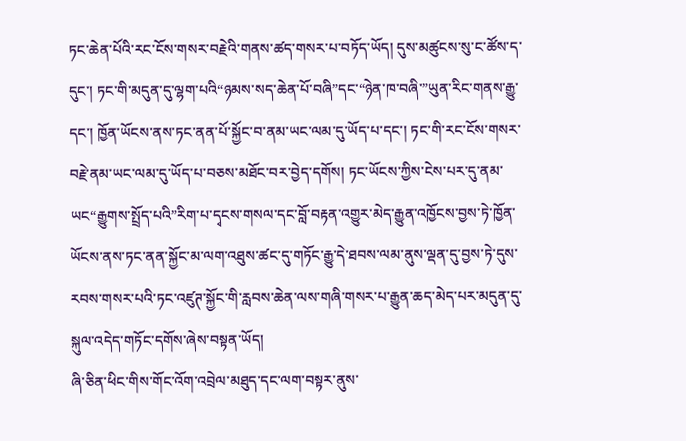ཏང་ཆེན་པོའི་རང་ངོས་གསར་བརྗེའི་གནས་ཚད་གསར་པ་བཏོད་ཡོད། དུས་མཚུངས་སུ་ང་ཚོས་ད་དུང་། ཏང་གི་མདུན་དུ་ལྷག་པའི“ཉམས་སད་ཆེན་པོ་བཞི”དང་“ཉེན་ཁ་བཞི་”ཡུན་རིང་གནས་རྒྱུ་དང་། ཁྱོན་ཡོངས་ནས་ཏང་ནན་པོ་སྐྱོང་བ་ནམ་ཡང་ལམ་དུ་ཡོད་པ་དང་། ཏང་གི་རང་ངོས་གསར་བརྗེ་ནམ་ཡང་ལམ་དུ་ཡོད་པ་བཅས་མཐོང་བར་བྱེད་དགོས། ཏང་ཡོངས་ཀྱིས་ངེས་པར་དུ་ནམ་ཡང“རྒྱུགས་སྤྲོད་པའི”རིག་པ་དྭངས་གསལ་དང་བློ་བརྟན་འགྱུར་མེད་རྒྱུན་འཁྱོངས་བྱས་ཏེ་ཁྱོན་ཡོངས་ནས་ཏང་ནན་སྐྱོང་མ་ལག་འཐུས་ཚང་དུ་གཏོང་རྒྱུ་དེ་ཐབས་ལམ་ནུས་ལྡན་དུ་བྱས་ཏེ་དུས་རབས་གསར་པའི་ཏང་འཛུཊ་སྐྱོང་གི་རླབས་ཆེན་ལས་གཞི་གསར་པ་རྒྱུན་ཆད་མེད་པར་མདུན་དུ་སྐུལ་འདེད་གཏོང་དགོས་ཞེས་བསྟན་ཡོད།
ཞི་ཅིན་ཕིང་གིས་གོང་འོག་འབྲེལ་མཐུད་དང་ལག་བསྟར་ནུས་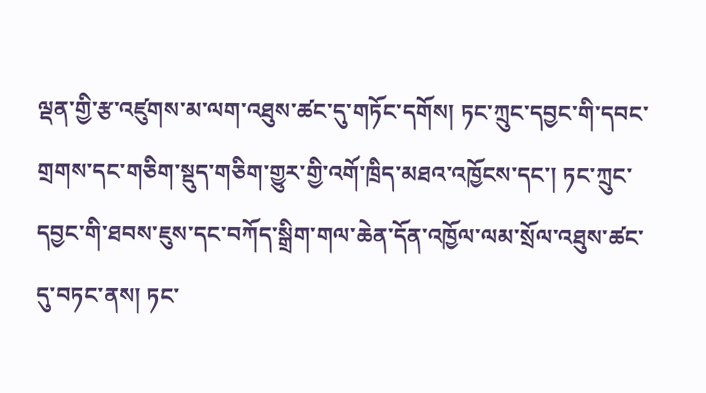ལྡན་གྱི་རྩ་འཛུགས་མ་ལག་འཐུས་ཚང་དུ་གཏོང་དགོས། ཏང་ཀྲུང་དབྱང་གི་དབང་གྲགས་དང་གཅིག་སྡུད་གཅིག་གྱུར་གྱི་འགོ་ཁྲིད་མཐའ་འཁྱོངས་དང་། ཏང་ཀྲུང་དབྱང་གི་ཐབས་ཇུས་དང་བཀོད་སྒྲིག་གལ་ཆེན་དོན་འཁྱོལ་ལམ་སྲོལ་འཐུས་ཚང་དུ་བཏང་ནས། ཏང་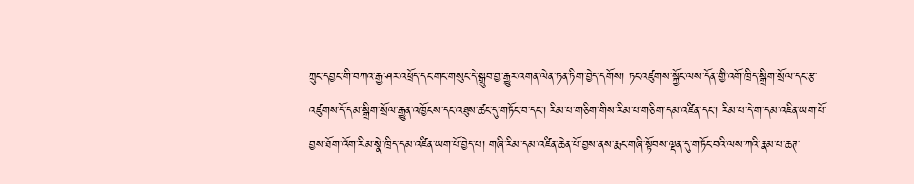ཀྲུང་དབྱང་གི་བཀའ་རྒྱ་ཤར་འཕྲོད་དང་གང་གསུང་དེ་སྒྲུབ་བྱ་རྒྱུར་འགན་ལེན་ཏན་ཏིག་བྱེད་དགོས། ཏང་འཛུགས་སྐྱོང་ལས་དོན་གྱི་འགོ་ཁྲིད་སྒྲིག་སྲོལ་དང་རྩ་འཛུགས་དོ་དམ་སྒྲིག་སྲོལ་རྒྱུན་འཁྱོངས་དང་འཐུས་ཚང་དུ་གཏོང་བ་དང་། རིམ་པ་གཅིག་གིས་རིམ་པ་གཅིག་དམ་འཛིན་དང་། རིམ་པ་དེ་ག་དམ་འཇིན་ཡག་པོ་བྱས་ཐོག་འོག་རིམ་སྣེ་ཁྲིད་དམ་འཛིན་ཡག་པོ་བྱེད་པ། གཞི་རིམ་དམ་འཛིན་ཆེན་པོ་བྱས་ནས་རྨང་གཞི་སྟོབས་ལྡན་དུ་གཏོང་བའི་ལས་ཀའི་རྣམ་པ་ཆཊ་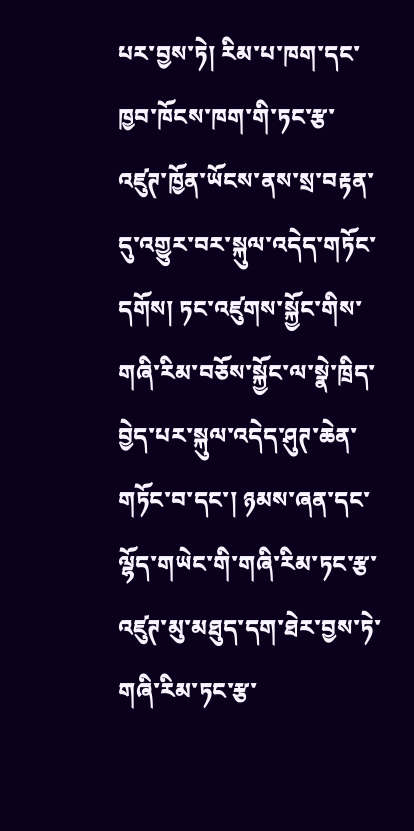པར་བྱས་ཏེ། རིམ་པ་ཁག་དང་ཁྱབ་ཁོངས་ཁག་གི་ཏང་རྩ་འཛུཊ་ཁྱོན་ཡོངས་ནས་སྲ་བརྟན་དུ་འགྱུར་བར་སྐུལ་འདེད་གཏོང་དགོས། ཏང་འཛུགས་སྐྱོང་གིས་གཞི་རིམ་བཅོས་སྐྱོང་ལ་སྣེ་ཁྲིད་བྱེད་པར་སྐུལ་འདེད་ཤུཊ་ཆེན་གཏོང་བ་དང་། ཉམས་ཞན་དང་ལྷོད་གཡེང་གི་གཞི་རིམ་ཏང་རྩ་འཛུཊ་མུ་མཐུད་དག་ཐེར་བྱས་ཏེ་གཞི་རིམ་ཏང་རྩ་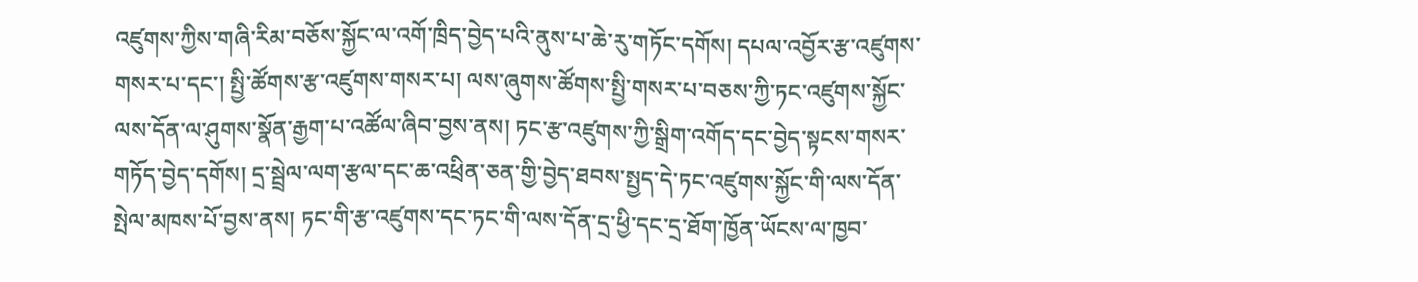འཛུགས་ཀྱིས་གཞི་རིམ་བཅོས་སྐྱོང་ལ་འགོ་ཁྲིད་བྱེད་པའི་ནུས་པ་ཆེ་རུ་གཏོང་དགོས། དཔལ་འབྱོར་རྩ་འཛུགས་གསར་པ་དང་། སྤྱི་ཚོགས་རྩ་འཛུགས་གསར་པ། ལས་ཞུགས་ཚོགས་སྤྱི་གསར་པ་བཅས་ཀྱི་ཏང་འཛུགས་སྐྱོང་ལས་དོན་ལ་ཤུགས་སྣོན་རྒྱག་པ་འཚོལ་ཞིབ་བྱས་ནས། ཏང་རྩ་འཛུགས་ཀྱི་སྒྲིག་འགོད་དང་བྱེད་སྟངས་གསར་གཏོད་བྱེད་དགོས། དྲ་སྦྲེལ་ལག་རྩལ་དང་ཆ་འཕྲིན་ཅན་གྱི་བྱེད་ཐབས་སྤྱད་དེ་ཏང་འཛུགས་སྐྱོང་གི་ལས་དོན་སྤེལ་མཁས་པོ་བྱས་ནས། ཏང་གི་རྩ་འཛུགས་དང་ཏང་གི་ལས་དོན་དྲ་ཕྱི་དང་དྲ་ཐོག་ཁྱོན་ཡོངས་ལ་ཁྱབ་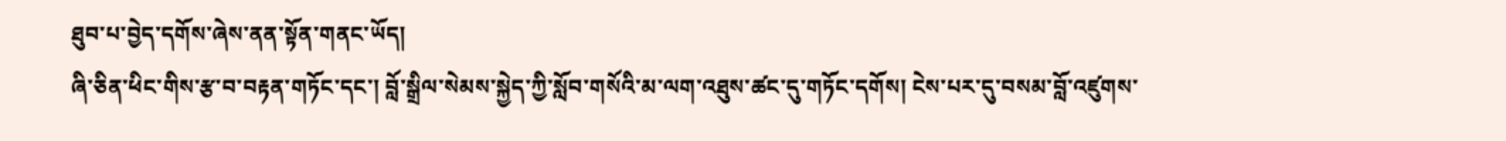ཐུབ་པ་བྱེད་དགོས་ཞེས་ནན་སྟོན་གནང་ཡོད།
ཞི་ཅིན་ཕིང་གིས་རྩ་བ་བརྟན་གཏོང་དང་། བློ་སྒྲིལ་སེམས་སྐྱེད་ཀྱི་སློབ་གསོའི་མ་ལག་འཐུས་ཚང་དུ་གཏོང་དགོས། ངེས་པར་དུ་བསམ་བློ་འཛུགས་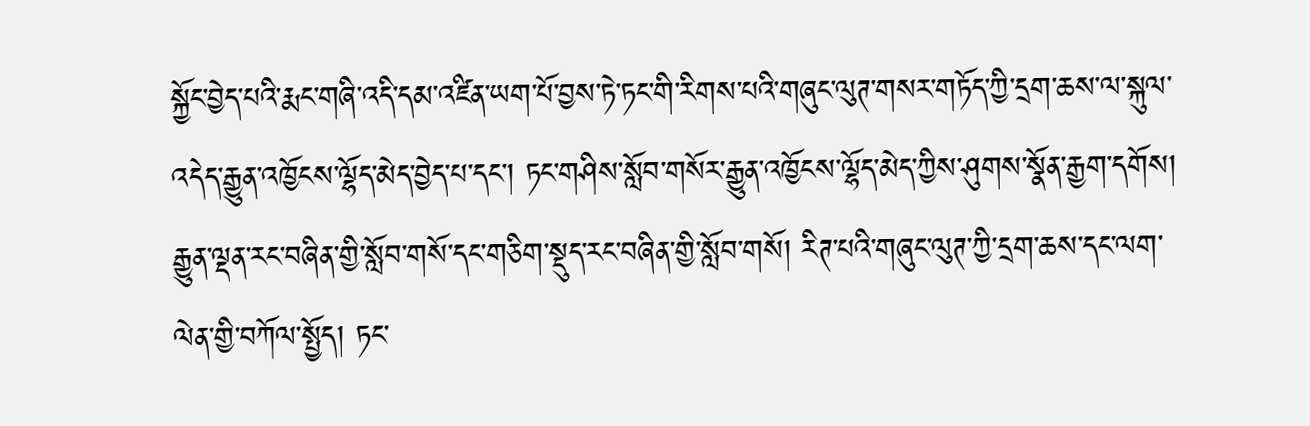སྐྱོང་བྱེད་པའི་རྨང་གཞི་འདི་དམ་འཛིན་ཡག་པོ་བྱས་ཏེ་ཏང་གི་རིགས་པའི་གཞུང་ལུཊ་གསར་གཏོད་ཀྱི་དྲག་ཆས་ལ་སྐུལ་འདེད་རྒྱུན་འཁྱོངས་ལྷོད་མེད་བྱེད་པ་དང་། ཏང་གཤིས་སློབ་གསོར་རྒྱུན་འཁྱོངས་ལྷོད་མེད་ཀྱིས་ཤུགས་སྣོན་རྒྱག་དགོས། རྒྱུན་ལྡན་རང་བཞིན་གྱི་སློབ་གསོ་དང་གཅིག་སྡུད་རང་བཞིན་གྱི་སློབ་གསོ། རིཊ་པའི་གཞུང་ལུཊ་ཀྱི་དྲག་ཆས་དང་ལག་ལེན་གྱི་བཀོལ་སྤྱོད། ཏང་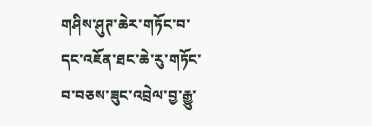གཤིས་ཤུཊ་ཆེར་གཏོང་བ་དང་འཇོན་ཐང་ཆེ་རུ་གཏོང་བ་བཅས་ཟུང་འབྲེལ་བྱ་རྒྱུ་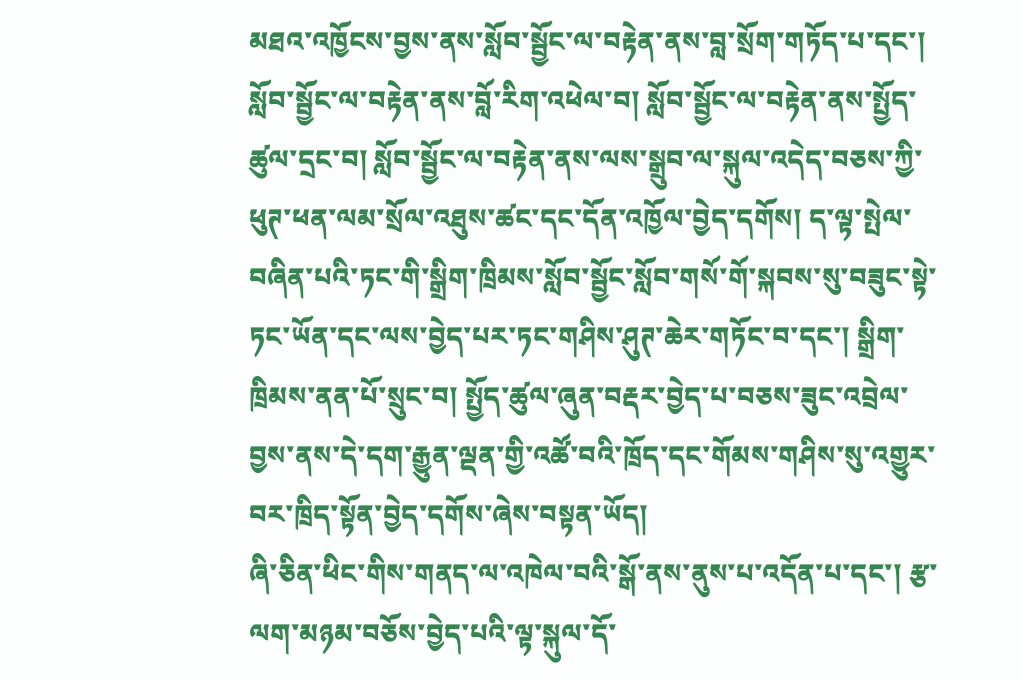མཐའ་འཁྱོངས་བྱས་ནས་སློབ་སྦྱོང་ལ་བརྟེན་ནས་བླ་སྲོག་གཏོད་པ་དང་། སློབ་སྦྱོང་ལ་བརྟེན་ནས་བློ་རིག་འཕེལ་བ། སློབ་སྦྱོང་ལ་བརྟེན་ནས་སྤྱོད་ཚུལ་དྲང་བ། སློབ་སྦྱོང་ལ་བརྟེན་ནས་ལས་སྒྲུབ་ལ་སྐུལ་འདེད་བཅས་ཀྱི་ཕུཊ་ཕན་ལམ་སྲོལ་འཐུས་ཚང་དང་དོན་འཁྱོལ་བྱེད་དགོས། ད་ལྟ་སྤེལ་བཞིན་པའི་ཏང་གི་སྒྲིག་ཁྲིམས་སློབ་སྦྱོང་སློབ་གསོ་གོ་སྐབས་སུ་བཟུང་སྟེ་ཏང་ཡོན་དང་ལས་བྱེད་པར་ཏང་གཤིས་ཤུཊ་ཆེར་གཏོང་བ་དང་། སྒྲིག་ཁྲིམས་ནན་པོ་སྲུང་བ། སྤྱོད་ཚུལ་ཞུན་བརྡར་བྱེད་པ་བཅས་ཟུང་འབྲེལ་བྱས་ནས་དེ་དག་རྒྱུན་ལྡན་གྱི་འཚོ་བའི་ཁྲོད་དང་གོམས་གཤིས་སུ་འགྱུར་བར་ཁྲིད་སྟོན་བྱེད་དགོས་ཞེས་བསྟན་ཡོད།
ཞི་ཅིན་ཕིང་གིས་གནད་ལ་འཁེལ་བའི་སྒོ་ནས་ནུས་པ་འདོན་པ་དང་། རྩ་ལག་མཉམ་བཅོས་བྱེད་པའི་ལྟ་སྐུལ་དོ་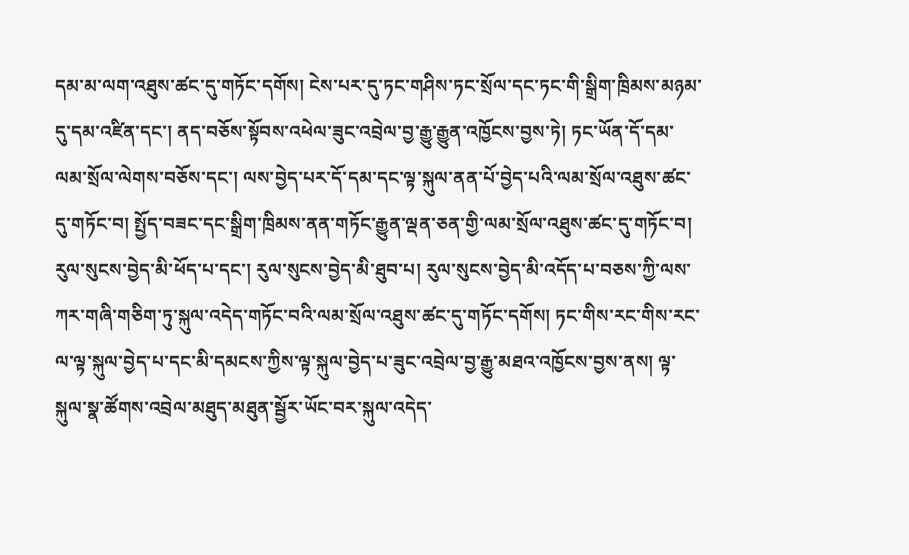དམ་མ་ལག་འཐུས་ཚང་དུ་གཏོང་དགོས། ངེས་པར་དུ་ཏང་གཤིས་ཏང་སྲོལ་དང་ཏང་གི་སྒྲིག་ཁྲིམས་མཉམ་དུ་དམ་འཛིན་དང་། ནད་བཅོས་སྟོབས་འཕེལ་ཟུང་འབྲེལ་བྱ་རྒྱུ་རྒྱུན་འཁྱོངས་བྱས་ཏེ། ཏང་ཡོན་དོ་དམ་ལམ་སྲོལ་ལེགས་བཅོས་དང་། ལས་བྱེད་པར་དོ་དམ་དང་ལྟ་སྐུལ་ནན་པོ་བྱེད་པའི་ལམ་སྲོལ་འཐུས་ཚང་དུ་གཏོང་བ། སྤྱོད་བཟང་དང་སྒྲིག་ཁྲིམས་ནན་གཏོང་རྒྱུན་ལྡན་ཅན་གྱི་ལམ་སྲོལ་འཐུས་ཚང་དུ་གཏོང་བ། རུལ་སུངས་བྱེད་མི་ཕོད་པ་དང་། རུལ་སུངས་བྱེད་མི་ཐུབ་པ། རུལ་སུངས་བྱེད་མི་འདོད་པ་བཅས་ཀྱི་ལས་ཀར་གཞི་གཅིག་ཏུ་སྐུལ་འདེད་གཏོང་བའི་ལམ་སྲོལ་འཐུས་ཚང་དུ་གཏོང་དགོས། ཏང་གིས་རང་གིས་རང་ལ་ལྟ་སྐུལ་བྱེད་པ་དང་མི་དམངས་ཀྱིས་ལྟ་སྐུལ་བྱེད་པ་ཟུང་འབྲེལ་བྱ་རྒྱུ་མཐའ་འཁྱོངས་བྱས་ནས། ལྟ་སྐུལ་སྣ་ཚོགས་འབྲེལ་མཐུད་མཐུན་སྦྱོར་ཡོང་བར་སྐུལ་འདེད་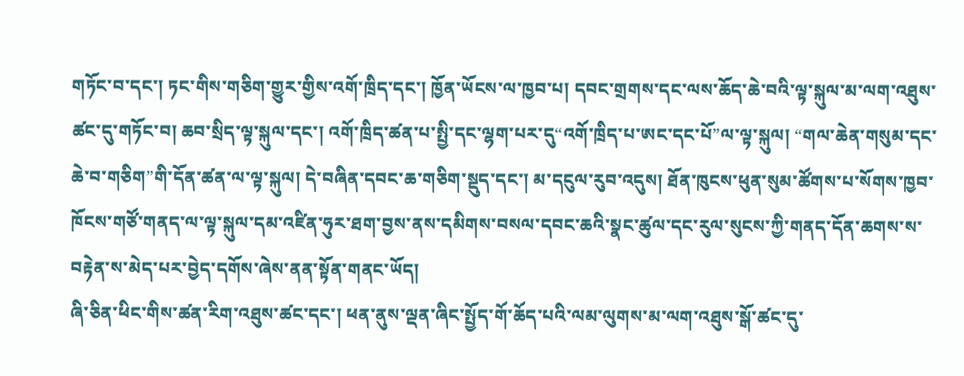གཏོང་བ་དང་། ཏང་གིས་གཅིག་གྱུར་གྱིས་འགོ་ཁྲིད་དང་། ཁྱོན་ཡོངས་ལ་ཁྱབ་པ། དབང་གྲགས་དང་ལས་ཆོད་ཆེ་བའི་ལྟ་སྐུལ་མ་ལག་འཐུས་ཚང་དུ་གཏོང་བ། ཆབ་སྲིད་ལྟ་སྐུལ་དང་། འགོ་ཁྲིད་ཚན་པ་སྤྱི་དང་ལྷག་པར་དུ“འགོ་ཁྲིད་པ་ཨང་དང་པོ”ལ་ལྟ་སྐུལ། “གལ་ཆེན་གསུམ་དང་ཆེ་བ་གཅིག”གི་དོན་ཚན་ལ་ལྟ་སྐུལ། དེ་བཞིན་དབང་ཆ་གཅིག་སྡུད་དང་། མ་དངུལ་རུབ་འདུས། ཐོན་ཁུངས་ཕུན་སུམ་ཚོགས་པ་སོགས་ཁྱབ་ཁོངས་གཙོ་གནད་ལ་ལྟ་སྐུལ་དམ་འཛིན་ཧུར་ཐག་བྱས་ནས་དམིགས་བསལ་དབང་ཆའི་སྣང་ཚུལ་དང་རུལ་སུངས་ཀྱི་གནད་དོན་ཆགས་ས་བརྟེན་ས་མེད་པར་བྱེད་དགོས་ཞེས་ནན་སྟོན་གནང་ཡོད།
ཞི་ཅིན་ཕིང་གིས་ཚན་རིག་འཐུས་ཚང་དང་། ཕན་ནུས་ལྡན་ཞིང་སྤྱོད་གོ་ཆོད་པའི་ལམ་ལུགས་མ་ལག་འཐུས་སྒོ་ཚང་དུ་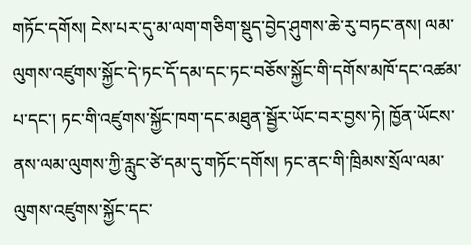གཏོང་དགོས། ངེས་པར་དུ་མ་ལག་གཅིག་སྡུད་བྱེད་ཤུགས་ཆེ་རུ་བཏང་ནས། ལམ་ལུགས་འཛུགས་སྐྱོང་དེ་ཏང་དོ་དམ་དང་ཏང་བཅོས་སྐྱོང་གི་དགོས་མཁོ་དང་འཚམ་པ་དང་། ཏང་གི་འཛུགས་སྐྱོང་ཁག་དང་མཐུན་སྦྱོར་ཡོང་བར་བྱས་ཏེ། ཁྱོན་ཡོངས་ནས་ལམ་ལུགས་ཀྱི་རླུང་ཙེ་དམ་དུ་གཏོང་དགོས། ཏང་ནང་གི་ཁྲིམས་སྲོལ་ལམ་ལུགས་འཛུགས་སྐྱོང་དང་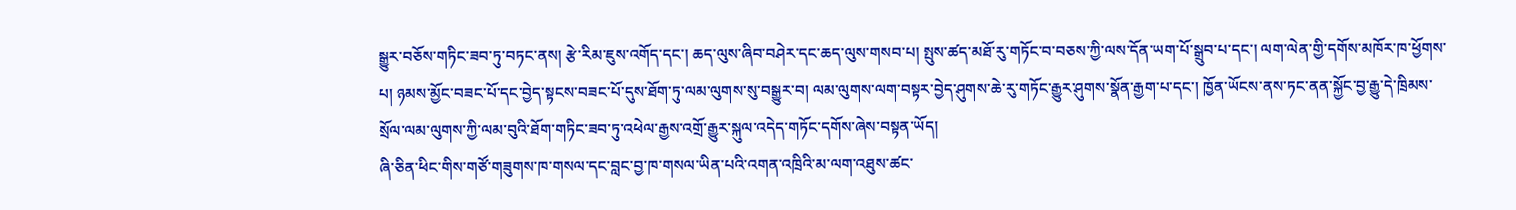སྒྱུར་བཅོས་གཏིང་ཟབ་ཏུ་བཏང་ནས། རྩེ་རིམ་ཇུས་འགོད་དང་། ཆད་ལུས་ཞིབ་བཤེར་དང་ཆད་ལུས་གསབ་པ། སྤུས་ཚད་མཐོ་རུ་གཏོང་བ་བཅས་ཀྱི་ལས་དོན་ཡག་པོ་སྒྲུབ་པ་དང་། ལག་ལེན་གྱི་དགོས་མཁོར་ཁ་ཕྱོགས་པ། ཉམས་མྱོང་བཟང་པོ་དང་བྱེད་སྟངས་བཟང་པོ་དུས་ཐོག་ཏུ་ལམ་ལུགས་སུ་བསྒྱུར་བ། ལམ་ལུགས་ལག་བསྟར་བྱེད་ཤུགས་ཆེ་རུ་གཏོང་རྒྱུར་ཤུགས་སྣོན་རྒྱག་པ་དང་། ཁྱོན་ཡོངས་ནས་ཏང་ནན་སྐྱོང་བྱ་རྒྱུ་དེ་ཁྲིམས་སྲོལ་ལམ་ལུགས་ཀྱི་ལམ་བུའི་ཐོག་གཏིང་ཟབ་ཏུ་འཕེལ་རྒྱས་འགྲོ་རྒྱུར་སྐུལ་འདེད་གཏོང་དགོས་ཞེས་བསྟན་ཡོད།
ཞི་ཅིན་ཕིང་གིས་གཙོ་གཟུགས་ཁ་གསལ་དང་བླང་བྱ་ཁ་གསལ་ཡིན་པའི་འགན་འཁྲིའི་མ་ལག་འཐུས་ཚང་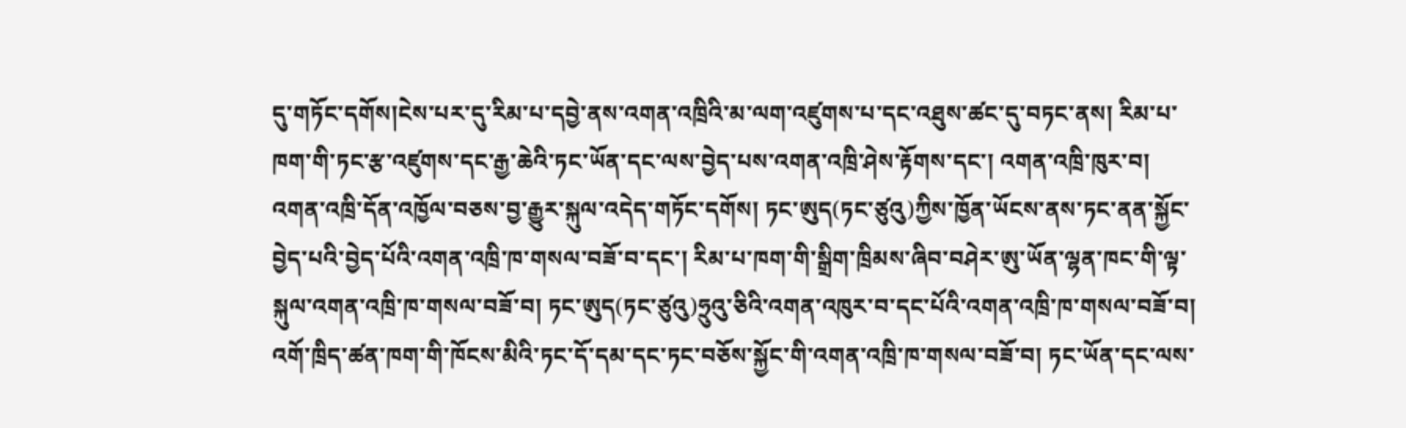དུ་གཏོང་དགོས།ངེས་པར་དུ་རིམ་པ་དབྱེ་ནས་འགན་འཁྲིའི་མ་ལག་འཛུགས་པ་དང་འཐུས་ཚང་དུ་བཏང་ནས། རིམ་པ་ཁག་གི་ཏང་རྩ་འཛུགས་དང་རྒྱ་ཆེའི་ཏང་ཡོན་དང་ལས་བྱེད་པས་འགན་འཁྲི་ཤེས་རྟོགས་དང་། འགན་འཁྲི་ཁུར་བ། འགན་འཁྲི་དོན་འཁྱོལ་བཅས་བྱ་རྒྱུར་སྐུལ་འདེད་གཏོང་དགོས། ཏང་ཨུད(ཏང་ཙུའུ)ཀྱིས་ཁྱོན་ཡོངས་ནས་ཏང་ནན་སྐྱོང་བྱེད་པའི་བྱེད་པོའི་འགན་འཁྲི་ཁ་གསལ་བཟོ་བ་དང་། རིམ་པ་ཁག་གི་སྒྲིག་ཁྲིམས་ཞིབ་བཤེར་ཨུ་ཡོན་ལྷན་ཁང་གི་ལྟ་སྐུལ་འགན་འཁྲི་ཁ་གསལ་བཟོ་བ། ཏང་ཨུད(ཏང་ཙུའུ)ཧྲུའུ་ཅིའི་འགན་འཁུར་བ་དང་པོའི་འགན་འཁྲི་ཁ་གསལ་བཟོ་བ། འགོ་ཁྲིད་ཚན་ཁག་གི་ཁོངས་མིའི་ཏང་དོ་དམ་དང་ཏང་བཅོས་སྐྱོང་གི་འགན་འཁྲི་ཁ་གསལ་བཟོ་བ། ཏང་ཡོན་དང་ལས་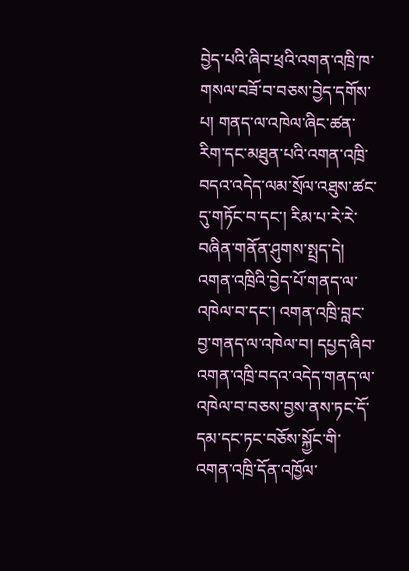བྱེད་པའི་ཞིབ་ཕྲའི་འགན་འཁྲི་ཁ་གསལ་བཟོ་བ་བཅས་བྱེད་དགོས་པ། གནད་ལ་འཁེལ་ཞིང་ཚན་རིག་དང་མཐུན་པའི་འགན་འཁྲི་བདའ་འདེད་ལམ་སྲོལ་འཐུས་ཚང་དུ་གཏོང་བ་དང་། རིམ་པ་རེ་རེ་བཞིན་གནོན་ཤུགས་སྤྲད་དེ། འགན་འཁྲིའི་བྱེད་པོ་གནད་ལ་འཁེལ་བ་དང་། འགན་འཁྲི་བླང་བྱ་གནད་ལ་འཁེལ་བ། དཔྱད་ཞིབ་འགན་འཁྲི་བདའ་འདེད་གནད་ལ་འཁེལ་བ་བཅས་བྱས་ནས་ཏང་དོ་དམ་དང་ཏང་བཅོས་སྐྱོང་གི་འགན་འཁྲི་དོན་འཁྱོལ་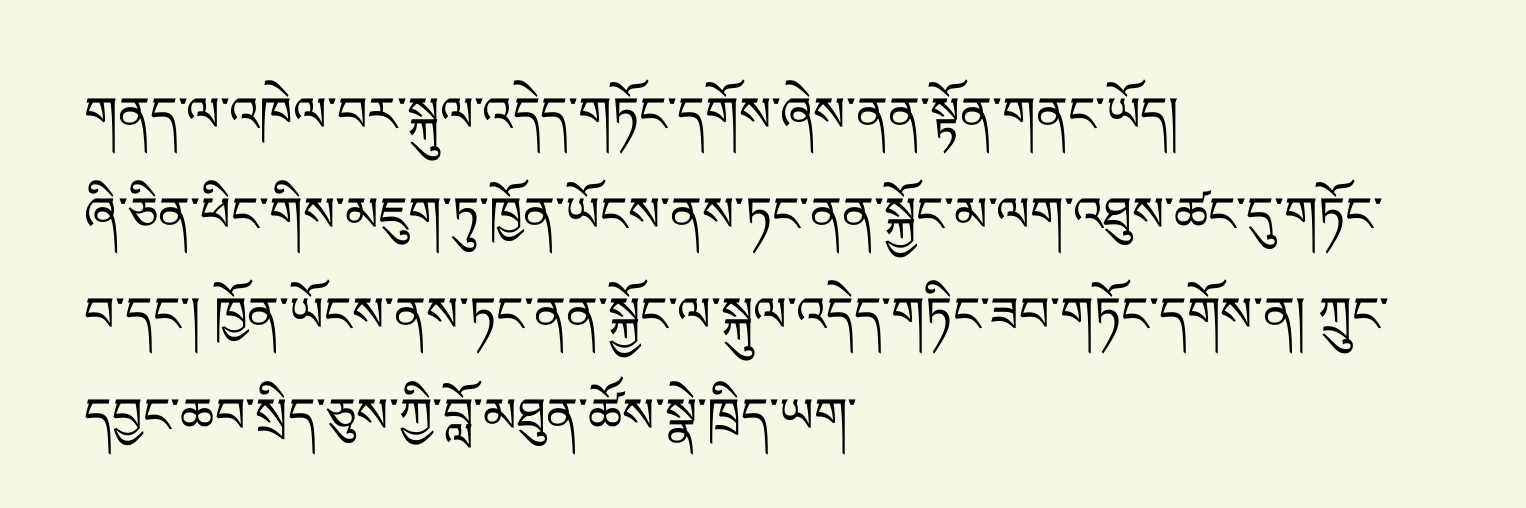གནད་ལ་འཁེལ་བར་སྐུལ་འདེད་གཏོང་དགོས་ཞེས་ནན་སྟོན་གནང་ཡོད།
ཞི་ཅིན་ཕིང་གིས་མཇུག་ཏུ་ཁྱོན་ཡོངས་ནས་ཏང་ནན་སྐྱོང་མ་ལག་འཐུས་ཚང་དུ་གཏོང་བ་དང་། ཁྱོན་ཡོངས་ནས་ཏང་ནན་སྐྱོང་ལ་སྐུལ་འདེད་གཏིང་ཟབ་གཏོང་དགོས་ན། ཀྲུང་དབྱང་ཆབ་སྲིད་ཅུས་ཀྱི་བློ་མཐུན་ཚོས་སྣེ་ཁྲིད་ཡག་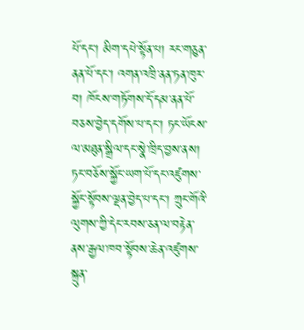པོ་དང་། མིག་དཔེ་སྟོན་པ། རང་གཅུན་ནན་པོ་དང་། འགན་འཁྲི་ནན་ཏན་ཁུར་བ། ཁོངས་གཏོགས་དོ་དམ་ནན་པོ་བཅས་བྱེད་དགོས་པ་དང་། ཏང་ཡོངས་ལ་མཐུན་སྒྲིལ་དང་སྣེ་ཁྲིད་བྱས་ནས། ཏང་བཅོས་སྐྱོང་ཡག་པོ་དང་འཛུགས་སྐྱོང་སྟོབས་ལྡན་བྱེད་པ་དང་། ཀྲུང་གོའི་ལུགས་ཀྱི་དེང་རབས་ཅན་ལ་བརྟེན་ནས་རྒྱལ་ཁབ་སྟོབས་ཆེན་འཛུགས་སྐྲུན་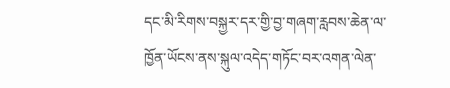དང་མི་རིགས་བསྐྱར་དར་གྱི་བྱ་གཞག་རླབས་ཆེན་ལ་ཁྱོན་ཡོངས་ནས་སྐུལ་འདེད་གཏོང་བར་འགན་ལེན་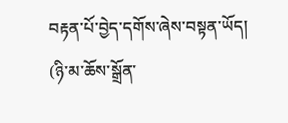བརྟན་པོ་བྱེད་དགོས་ཞེས་བསྟན་ཡོད།
(ཉི་མ་ཆོས་སྒྲོན་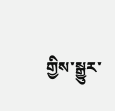གྱིས་སྒྱུར་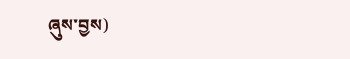ཞུས་བྱས)